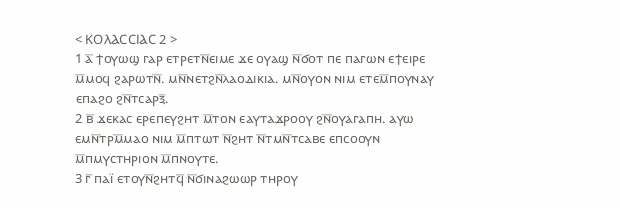< ⲔⲞⲖⲀⲤⲤⲒⲀⲤ 2 >
1 ⲁ̅ ϯⲟⲩⲱϣ ⲅⲁⲣ ⲉⲧⲣⲉⲧⲛ̅ⲉⲓⲙⲉ ϫⲉ ⲟⲩⲁϣ ⲛ̅ϭⲟⲧ ⲡⲉ ⲡⲁⲅⲱⲛ ⲉϯⲉⲓⲣⲉ ⲙ̅ⲙⲟϥ ϩⲁⲣⲱⲧⲛ̅. ⲙⲛ̅ⲛⲉⲧϩⲛ̅ⲗⲁⲟⲇⲓⲕⲓⲁ. ⲙⲛ̅ⲟⲩⲟⲛ ⲛⲓⲙ ⲉⲧⲉⲙ̅ⲡⲟⲩⲛⲁⲩ ⲉⲡⲁϩⲟ ϩⲛ̅ⲧⲥⲁⲣⲝ̅.
2 ⲃ̅ ϫⲉⲕⲁⲥ ⲉⲣⲉⲡⲉⲩϩⲏⲧ ⲙ̅ⲧⲟⲛ ⲉⲁⲩⲧⲁϫⲣⲟⲟⲩ ϩⲛ̅ⲟⲩⲁⲅⲁⲡⲏ. ⲁⲩⲱ ⲉⲙⲛ̅ⲧⲣⲙ̅ⲙⲁⲟ ⲛⲓⲙ ⲙ̅ⲡⲧⲱⲧ ⲛ̅ϩⲏⲧ ⲛ̅ⲧⲙⲛ̅ⲧⲥⲁⲃⲉ ⲉⲡⲥⲟⲟⲩⲛ ⲙ̅ⲡⲙⲩⲥⲧⲏⲣⲓⲟⲛ ⲙ̅ⲡⲛⲟⲩⲧⲉ.
3 ⲅ̅ ⲡⲁⲓ̈ ⲉⲧⲟⲩⲛ̅ϩⲏⲧϥ̅ ⲛ̅ϭⲓⲛⲁϩⲱⲱⲣ ⲧⲏⲣⲟⲩ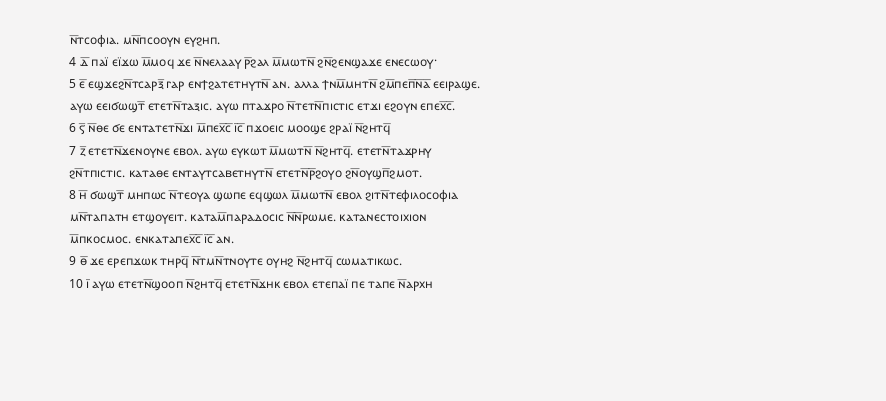ⲛ̅ⲧⲥⲟⲫⲓⲁ. ⲙⲛ̅ⲡⲥⲟⲟⲩⲛ ⲉⲩϩⲏⲡ.
4 ⲇ̅ ⲡⲁⲓ̈ ⲉⲓ̈ϫⲱ ⲙ̅ⲙⲟϥ ϫⲉ ⲛ̅ⲛⲉⲗⲁⲁⲩ ⲣ̅ϩⲁⲗ ⲙ̅ⲙⲱⲧⲛ̅ ϩⲛ̅ϩⲉⲛϣⲁϫⲉ ⲉⲛⲉⲥⲱⲟⲩ·
5 ⲉ̅ ⲉϣϫⲉϩⲛ̅ⲧⲥⲁⲣⲝ̅ ⲅⲁⲣ ⲉⲛϯϩⲁⲧⲉⲧⲏⲩⲧⲛ̅ ⲁⲛ. ⲁⲗⲗⲁ ϯⲛⲙ̅ⲙⲏⲧⲛ̅ ϩⲙ̅ⲡⲉⲡ̅ⲛ̅ⲁ̅ ⲉⲉⲓⲣⲁϣⲉ. ⲁⲩⲱ ⲉⲉⲓϭⲱϣⲧ̅ ⲉⲧⲉⲧⲛ̅ⲧⲁⲝⲓⲥ. ⲁⲩⲱ ⲡⲧⲁϫⲣⲟ ⲛ̅ⲧⲉⲧⲛ̅ⲡⲓⲥⲧⲓⲥ ⲉⲧϫⲓ ⲉϩⲟⲩⲛ ⲉⲡⲉⲭ̅ⲥ̅.
6 ⲋ̅ ⲛ̅ⲑⲉ ϭⲉ ⲉⲛⲧⲁⲧⲉⲧⲛ̅ϫⲓ ⲙ̅ⲡⲉⲭ̅ⲥ̅ ⲓ̅ⲥ̅ ⲡϫⲟⲉⲓⲥ ⲙⲟⲟϣⲉ ϩⲣⲁⲓ̈ ⲛ̅ϩⲏⲧϥ̅
7 ⲍ̅ ⲉⲧⲉⲧⲛ̅ϫⲉⲛⲟⲩⲛⲉ ⲉⲃⲟⲗ. ⲁⲩⲱ ⲉⲩⲕⲱⲧ ⲙ̅ⲙⲱⲧⲛ̅ ⲛ̅ϩⲏⲧϥ̅. ⲉⲧⲉⲧⲛ̅ⲧⲁϫⲣⲏⲩ ϩⲛ̅ⲧⲡⲓⲥⲧⲓⲥ. ⲕⲁⲧⲁⲑⲉ ⲉⲛⲧⲁⲩⲧⲥⲁⲃⲉⲧⲏⲩⲧⲛ̅ ⲉⲧⲉⲧⲛ̅ⲣ̅ϩⲟⲩⲟ ϩⲛ̅ⲟⲩϣⲡ̅ϩⲙⲟⲧ.
8 ⲏ̅ ϭⲱϣⲧ̅ ⲙⲏⲡⲱⲥ ⲛ̅ⲧⲉⲟⲩⲁ ϣⲱⲡⲉ ⲉϥϣⲱⲗ ⲙ̅ⲙⲱⲧⲛ̅ ⲉⲃⲟⲗ ϩⲓⲧⲛ̅ⲧⲉⲫⲓⲗⲟⲥⲟⲫⲓⲁ ⲙⲛ̅ⲧⲁⲡⲁⲧⲏ ⲉⲧϣⲟⲩⲉⲓⲧ. ⲕⲁⲧⲁⲙ̅ⲡⲁⲣⲁⲇⲟⲥⲓⲥ ⲛ̅ⲛ̅ⲣⲱⲙⲉ. ⲕⲁⲧⲁⲛⲉⲥⲧⲟⲓⲭⲓⲟⲛ ⲙ̅ⲡⲕⲟⲥⲙⲟⲥ. ⲉⲛⲕⲁⲧⲁⲡⲉⲭ̅ⲥ̅ ⲓ̅ⲥ̅ ⲁⲛ.
9 ⲑ̅ ϫⲉ ⲉⲣⲉⲡϫⲱⲕ ⲧⲏⲣϥ̅ ⲛ̅ⲧⲙⲛ̅ⲧⲛⲟⲩⲧⲉ ⲟⲩⲏϩ ⲛ̅ϩⲏⲧϥ̅ ⲥⲱⲙⲁⲧⲓⲕⲱⲥ.
10 ⲓ̅ ⲁⲩⲱ ⲉⲧⲉⲧⲛ̅ϣⲟⲟⲡ ⲛ̅ϩⲏⲧϥ̅ ⲉⲧⲉⲧⲛ̅ϫⲏⲕ ⲉⲃⲟⲗ ⲉⲧⲉⲡⲁⲓ̈ ⲡⲉ ⲧⲁⲡⲉ ⲛ̅ⲁⲣⲭⲏ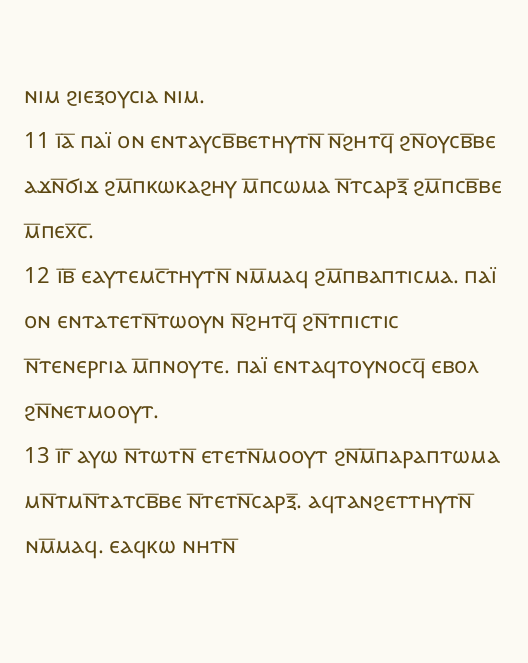ⲛⲓⲙ ϩⲓⲉⲝⲟⲩⲥⲓⲁ ⲛⲓⲙ.
11 ⲓ̅ⲁ̅ ⲡⲁⲓ̈ ⲟⲛ ⲉⲛⲧⲁⲩⲥⲃ̅ⲃⲉⲧⲏⲩⲧⲛ̅ ⲛ̅ϩⲏⲧϥ̅ ϩⲛ̅ⲟⲩⲥⲃ̅ⲃⲉ ⲁϫⲛ̅ϭⲓϫ ϩⲙ̅ⲡⲕⲱⲕⲁϩⲏⲩ ⲙ̅ⲡⲥⲱⲙⲁ ⲛ̅ⲧⲥⲁⲣⲝ̅ ϩⲙ̅ⲡⲥⲃ̅ⲃⲉ ⲙ̅ⲡⲉⲭ̅ⲥ̅.
12 ⲓ̅ⲃ̅ ⲉⲁⲩⲧⲉⲙⲥ̅ⲧⲏⲩⲧⲛ̅ ⲛⲙ̅ⲙⲁϥ ϩⲙ̅ⲡⲃⲁⲡⲧⲓⲥⲙⲁ. ⲡⲁⲓ̈ ⲟⲛ ⲉⲛⲧⲁⲧⲉⲧⲛ̅ⲧⲱⲟⲩⲛ ⲛ̅ϩⲏⲧϥ̅ ϩⲛ̅ⲧⲡⲓⲥⲧⲓⲥ ⲛ̅ⲧⲉⲛⲉⲣⲅⲓⲁ ⲙ̅ⲡⲛⲟⲩⲧⲉ. ⲡⲁⲓ̈ ⲉⲛⲧⲁϥⲧⲟⲩⲛⲟⲥϥ̅ ⲉⲃⲟⲗ ϩⲛ̅ⲛⲉⲧⲙⲟⲟⲩⲧ.
13 ⲓ̅ⲅ̅ ⲁⲩⲱ ⲛ̅ⲧⲱⲧⲛ̅ ⲉⲧⲉⲧⲛ̅ⲙⲟⲟⲩⲧ ϩⲛ̅ⲙ̅ⲡⲁⲣⲁⲡⲧⲱⲙⲁ ⲙⲛ̅ⲧⲙⲛ̅ⲧⲁⲧⲥⲃ̅ⲃⲉ ⲛ̅ⲧⲉⲧⲛ̅ⲥⲁⲣⲝ̅. ⲁϥⲧⲁⲛϩⲉⲧⲧⲏⲩⲧⲛ̅ ⲛⲙ̅ⲙⲁϥ. ⲉⲁϥⲕⲱ ⲛⲏⲧⲛ̅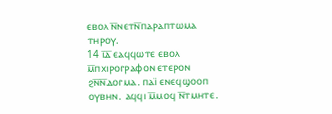ⲉⲃⲟⲗ ⲛ̅ⲛⲉⲧⲛ̅ⲡⲁⲣⲁⲡⲧⲱⲙⲁ ⲧⲏⲣⲟⲩ.
14 ⲓ̅ⲇ̅ ⲉⲁϥϥⲱⲧⲉ ⲉⲃⲟⲗ ⲙ̅ⲡⲭⲓⲣⲟⲅⲣⲁⲫⲟⲛ ⲉⲧⲉⲣⲟⲛ ϩⲛ̅ⲛ̅ⲇⲟⲅⲙⲁ. ⲡⲁⲓ̈ ⲉⲛⲉϥϣⲟⲟⲡ ⲟⲩⲃⲏⲛ. ⲁϥϥⲓ ⲙ̅ⲙⲟϥ ⲛ̅ⲧⲙⲏⲧⲉ.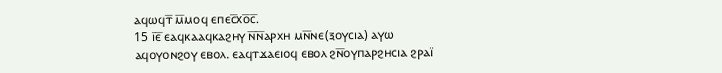ⲁϥⲱϥⲧ̅ ⲙ̅ⲙⲟϥ ⲉⲡⲉⲥ̅xⲟ̅ⲥ̅.
15 ⲓ̅ⲉ̅ ⲉⲁϥⲕⲁⲁϥⲕⲁϩⲏⲩ ⲛ̅ⲛ̅ⲁⲣⲭⲏ ⲙⲛ̅ⲛⲉ(ⲝⲟⲩⲥⲓⲁ) ⲁⲩⲱ ⲁϥⲟⲩⲟⲛϩⲟⲩ ⲉⲃⲟⲗ. ⲉⲁϥⲧϫⲁⲉⲓⲟϥ ⲉⲃⲟⲗ ϩⲛ̅ⲟⲩⲡⲁⲣϩⲏⲥⲓⲁ ϩⲣⲁⲓ̈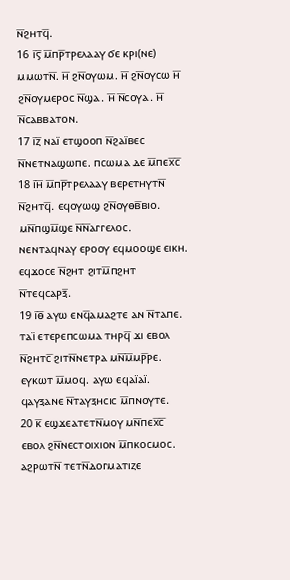ⲛ̅ϩⲏⲧϥ̅.
16 ⲓ̅ⲋ̅ ⲙ̅ⲡⲣ̅ⲧⲣⲉⲗⲁⲁⲩ ϭⲉ ⲕⲣⲓ(ⲛⲉ) ⲙⲙⲱⲧⲛ̅. ⲏ̅ ϩⲛ̅ⲟⲩⲱⲙ. ⲏ̅ ϩⲛ̅ⲟⲩⲥⲱ ⲏ̅ ϩⲛ̅ⲟⲩⲙⲉⲣⲟⲥ ⲛ̅ϣⲁ. ⲏ̅ ⲛ̅ⲥⲟⲩⲁ. ⲏ̅ ⲛ̅ⲥⲁⲃⲃⲁⲧⲟⲛ.
17 ⲓ̅ⲍ̅ ⲛⲁⲓ̈ ⲉⲧϣⲟⲟⲡ ⲛ̅ϩⲁⲓ̈ⲃⲉⲥ ⲛ̅ⲛⲉⲧⲛⲁϣⲱⲡⲉ. ⲡⲥⲱⲙⲁ ⲇⲉ ⲙ̅ⲡⲉⲭ̅ⲥ̅
18 ⲓ̅ⲏ̅ ⲙ̅ⲡⲣ̅ⲧⲣⲉⲗⲁⲁⲩ ⲃⲉⲣⲉⲧⲏⲩⲧⲛ̅ ⲛ̅ϩⲏⲧϥ̅. ⲉϥⲟⲩⲱϣ ϩⲛ̅ⲟⲩⲑⲃ̅ⲃⲓⲟ. ⲙⲛ̅ⲡϣⲙ̅ϣⲉ ⲛ̅ⲛ̅ⲁⲅⲅⲉⲗⲟⲥ. ⲛⲉⲛⲧⲁϥⲛⲁⲩ ⲉⲣⲟⲟⲩ ⲉϥⲙⲟⲟϣⲉ ⲉⲓⲕⲏ. ⲉϥϫⲟⲥⲉ ⲛ̅ϩⲏⲧ ϩⲓⲧⲙ̅ⲡϩⲏⲧ ⲛ̅ⲧⲉϥⲥⲁⲣⲝ̅.
19 ⲓ̅ⲑ̅ ⲁⲩⲱ ⲉⲛϥ̅ⲁⲙⲁϩⲧⲉ ⲁⲛ ⲛ̅ⲧⲁⲡⲉ. ⲧⲁⲓ̈ ⲉⲧⲉⲣⲉⲡⲥⲱⲙⲁ ⲧⲏⲣϥ̅ ϫⲓ ⲉⲃⲟⲗ ⲛ̅ϩⲏⲧⲥ̅ ϩⲓⲧⲛ̅ⲛⲉⲧⲣⲁ ⲙⲛ̅ⲙ̅ⲙⲣ̅ⲣⲉ. ⲉⲩⲕⲱⲧ ⲙ̅ⲙⲟϥ. ⲁⲩⲱ ⲉϥⲁⲓ̈ⲁⲓ̈. ϥⲁⲩⲝⲁⲛⲉ ⲛ̅ⲧⲁⲩⲝⲏⲥⲓⲥ ⲙ̅ⲡⲛⲟⲩⲧⲉ.
20 ⲕ̅ ⲉϣϫⲉⲁⲧⲉⲧⲛ̅ⲙⲟⲩ ⲙⲛ̅ⲡⲉⲭ̅ⲥ̅ ⲉⲃⲟⲗ ϩⲛ̅ⲛⲉⲥⲧⲟⲓⲭⲓⲟⲛ ⲙ̅ⲡⲕⲟⲥⲙⲟⲥ. ⲁϩⲣⲱⲧⲛ̅ ⲧⲉⲧⲛ̅ⲇⲟⲅⲙⲁⲧⲓⲍⲉ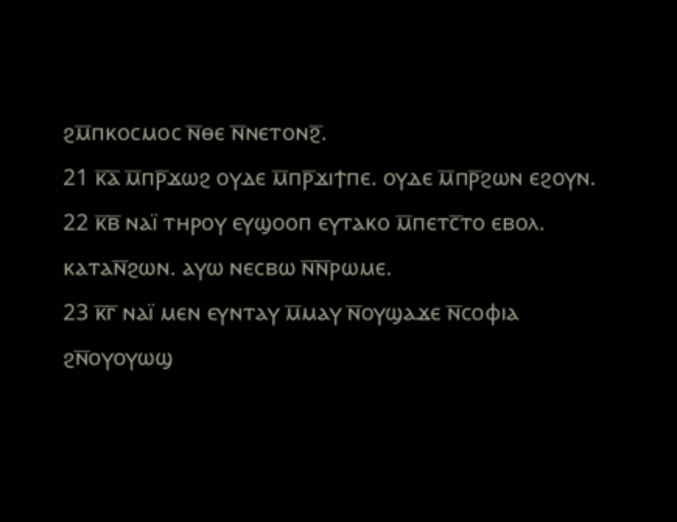ϩⲙ̅ⲡⲕⲟⲥⲙⲟⲥ ⲛ̅ⲑⲉ ⲛ̅ⲛⲉⲧⲟⲛϩ̅.
21 ⲕ̅ⲁ̅ ⲙ̅ⲡⲣ̅ϫⲱϩ ⲟⲩⲇⲉ ⲙ̅ⲡⲣ̅ϫⲓϯⲡⲉ. ⲟⲩⲇⲉ ⲙ̅ⲡⲣ̅ϩⲱⲛ ⲉϩⲟⲩⲛ.
22 ⲕ̅ⲃ̅ ⲛⲁⲓ̈ ⲧⲏⲣⲟⲩ ⲉⲩϣⲟⲟⲡ ⲉⲩⲧⲁⲕⲟ ⲙ̅ⲡⲉⲧⲥ̅ⲧⲟ ⲉⲃⲟⲗ. ⲕⲁⲧⲁⲛ̅ϩⲱⲛ. ⲁⲩⲱ ⲛⲉⲥⲃⲱ ⲛ̅ⲛ̅ⲣⲱⲙⲉ.
23 ⲕ̅ⲅ̅ ⲛⲁⲓ̈ ⲙⲉⲛ ⲉⲩⲛⲧⲁⲩ ⲙ̅ⲙⲁⲩ ⲛ̅ⲟⲩϣⲁϫⲉ ⲛ̅ⲥⲟⲫⲓⲁ ϩⲛ̅ⲟⲩⲟⲩⲱϣ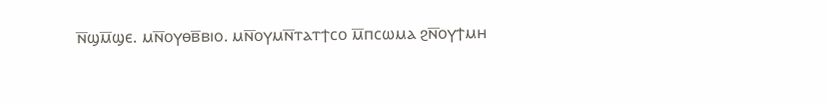ⲛ̅ϣⲙ̅ϣⲉ. ⲙⲛ̅ⲟⲩⲑⲃ̅ⲃⲓⲟ. ⲙⲛ̅ⲟⲩⲙⲛ̅ⲧⲁⲧϯⲥⲟ ⲙ̅ⲡⲥⲱⲙⲁ ϩⲛ̅ⲟⲩϯⲙⲏ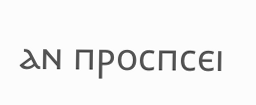ⲁⲛ ⲡⲣⲟⲥⲡⲥⲉⲓ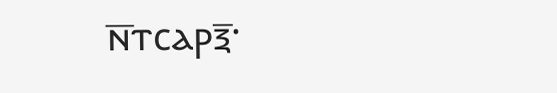ⲛ̅ⲧⲥⲁⲣⲝ̅·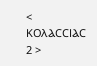< ⲔⲞⲖⲀⲤⲤⲒⲀⲤ 2 >